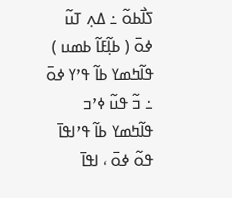ߖߊ߯ߕߋ߬ ߸ ߡߍ߲ ߠߎ߬ ߦߋ߫ ( ߕߊ߲߬ߓߊ߬ ߕߘߎ ) ߟߊ߬ߤߘߌ ߕߊ߬ ߟߴߌ ߦߋ߫ ߸ ߏ߬ ߟߎ߬ ߦߴߏ ߟߊ߬ߤߘߌ ߕߊ߬ ߟߴߊߟߊ߫ ߟߋ߬ ߦߋ߫ ، ߊߟߊ߫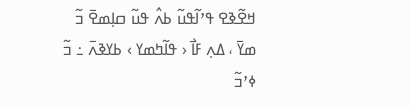ߞߐ߬ߢߐ ߟߴߊ߬ߟߎ߬ ߕߍ߮ ߟߎ߬ ߛߊ߲ߘߐ߫ ߏ߬ ߘߌ߫ ، ߡߍ߲ ߓߊ߯ ‹ ߟߊ߬ߤߘߌ › ߕߌߢߍ߫ ߸ ߏ߬ ߦߴߏ߬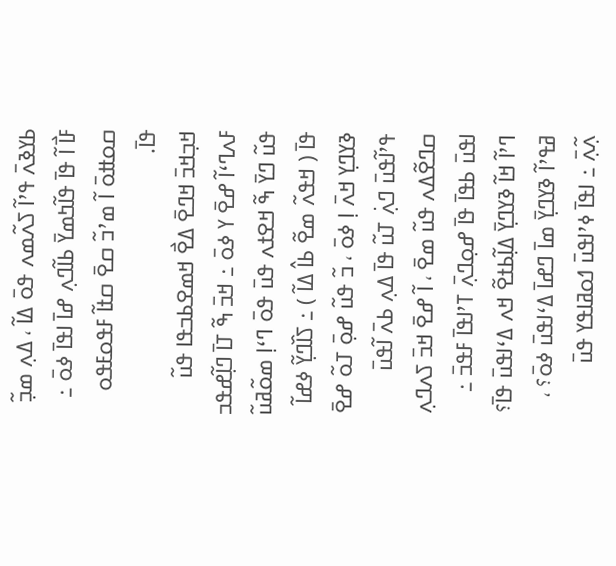ߕߌߢߍ߫ ߟߴߊ߬ ߖߍ߬ߘߍ ߟߋ߫ ߡߊ߬ ، ߡߍ߲ ߘߏ߲߬ ߓߊ߯ ߊ߬ ߟߊ߫ ߟߊ߬ߤߘߌ߫ ߕߊ߬ߣߍ߲ ߝߊ߫ ߊߟߊ߫ ߦߋ߫ ߸ ߛߋߚߋ߫ ߊ߬ ߘߴߏ߬ ߛߐ߫ ߛߙߊ߬ ߓߟߋߓߟߋ ߟߊ߫.
ߞߏ߲ߞߏ߫ ߞߣߐ߫ ߡߐ߯ ߞߘߐߕߏߟߊ ߟߎ߬ ߓߍߣߵߊ߬ ߝߐ߫ ߌ ߦߋ߫ ߸ ߞߏ߫ ߒ߬ ߠߊ߫ ߣߊ߲߬ߝߟߏ ߟߎ߬ ߣߌ߫ ߒ߬ ߞߐߙߍ ߟߎ߫ ߟߋ߫ ߣߵߊ߲ ߘߋ߬ߥߎ߬ ߟߊ߫ ( ߞߟߍ߬ ߘߐ߬ ߕߊ߮ ߡߊ߬ ) ߸ ߖߊ߰ߣߌ߲߬ ߦߝߊ߬ ߢߌߣߌ߲ ߞߍ߫ ߊ߲ ߦߋ߫ ، ߏ߬ ߟߎ߬ ߝߋ߲߫ ߠߋ߬ ߝߐ߫ ߟߴߊ߬ߟߎ߫ ߣߍ߲߭ ߠߎ߬ ߟߊ߫ ߡߍ߲ ߕߍ߫ ߊ߬ߟߎ߫ ߛߣߐ߬ߡߍ ߟߎ߬ ߘߐ߫ ، ߊ߬ ߝߐ߫ ߞߏ߫ ߖߍߣߍ߲ ߊߟߎ߫ ߕߟߊ߫ ߟߊ߫ ߝߋ߲ߣߍ߲߫ ߠߴߊߟߊ߫ ߓߟߏ߫ ߸ ߣߴߊ߬ ߞߊ߬ ߢߌߣߌ߲߫ ߡߊ߲߬ߕߙߐ߬ ߞߍ ߡߵߊߟߎ߫ ߟߊ߫؟ ߥߟߴߊ߬ ߢߌߣߌ߲߫ ߘߊ߫ ߣߝߊ߫ ߡߵߊߟߎ߫ ߦߋ߫؟ ، ߍ߲߬ߍ߲߫ ߸ ߊߟߊ߫ ߦߴߊߟߎ߫ ߗߋߥߊߟߌ ߟߎ߫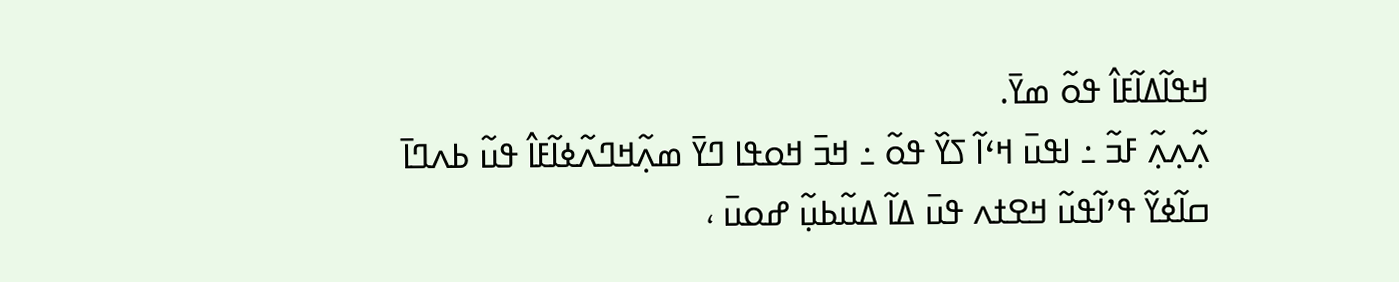ߞߟߊ߬ߡߊ߬ߓߊ߮ ߟߋ߬ ߘߌ߫.
ߍ߲߬ߍ߲ߍ߲߬ ߓߏ߬ ߸ ߊߟߎ߫ ߞߵߊ߬ ߖߌ߰ ߟߋ߬ ߸ ߞߏ߫ ߞߋߟߊ ߣߌ߫ ߘߍ߲߬ߞߣߍ߬ߦߊ߬ߓߊ߮ ߟߎ߬ ߕߍߣߊ߫ ߛߊ߬ߦߌ߬ ߟߴߊ߬ߟߎ߬ ߞߐߙߍ ߟߎ߫ ߡߊ߬ ߡߎ߬ߕߎ߲߬ ߝߋߎ߫ ،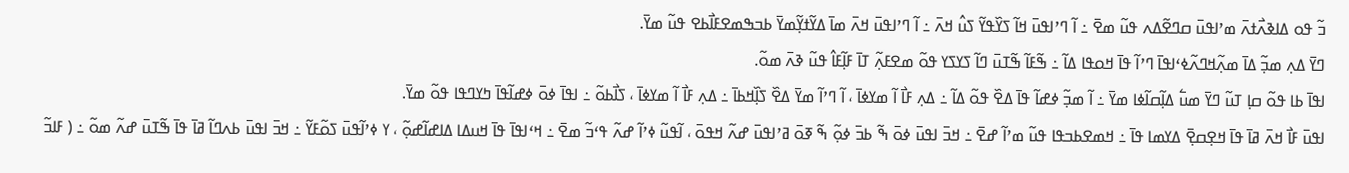ߏ߬ ߟߋ ߡߊߢߍ߯ߙߍ߫ ߘߴߊߟߎ߫ ߛߣߐ߬ߡߍ ߟߎ߬ ߘߐ߫ ߸ ߊ߬ ߣߴߊߟߎ߫ ߞߊ߬ ߖߌ߰ߟߌ߬ ߖߎ߮ ߞߍ߫ ߸ ߊ߬ ߣߴߊߟߎ߫ ߞߍ߫ ߘߊ߫ ߡߌ߬ߙߌ߲߬ߘߌ߫ ߕߏߒߘߐߓߊ߯ߕߐ ߟߎ߬ ߘߌ߫.
ߣߌ߫ ߡߍ߲ ߘߏ߲߬ ߡߊ߫ ߘߍ߲߬ߞߣߍ߬ߦߵߊߟߊ߫ ߣߴߊ߬ ߟߊ߫ ߞߋߟߊ ߡߊ߬ ߸ ߒ߬ߓߊ߬ ߒ߬ߠߎ߫ ߣߊ߬ ߖߌߖߌ ߟߋ߬ ߘߐߓߍ߲߬ ߠߊ߫ ߓߊ߲߬ߓߊ߮ ߟߎ߬ ߢߍ߫ ߘߋ߬.
ߊߟߊ߫ ߕߊ ߟߋ߬ ߛߊ߲ ߠߎ߬ ߣߌ߫ ߘߎ߱ ߡߊ߲߬ߛߊ߬ߦߊ ߘߌ߫ ߸ ߊ߬ ߘߏ߲߬ ߦߝߊ߬ ߟߊ߫ ߡߐ߰ ߟߋ߬ ߡߊ߬ ߸ ߡߍ߲ ߓߊ߯ ߊ߬ ߘߌߦߊ߫ ، ߊ߬ ߣߴߊ߬ ߘߌ߫ ߡߐ߰ ߖߊ߲߰ߞߕߊ߫ ߸ ߡߍ߲ ߓߊ߯ ߊ߬ ߘߌߦߊ߫ ، ߖߊ߯ߕߋ߬ ߸ ߊߟߊ߫ ߦߋ߫ ߦߝߊ߬ߟߊ߫ ߤߌߣߟߊ ߟߋ߬ ߘߌ߫.
ߊߟߎ߫ ߓߊ߯ ߞߍ߫ ߥߊ߫ ߟߊ߫ ߞߐ߲ߛߐ߲߫ ߡߌߘߊ ߟߊ߫ ߸ ߞߘߐߕߏߟߊ ߟߎ߬ ߘߴߊ߬ ߝߐ߫ ߸ ߞߏ߫ ߊߟߎ߫ ߦߋ߫ ߒ߬ ߕߏ߫ ߦߋ߲߬ ߒ߬ ߧߋ߫ ߥߴߊߟߎ߫ ߝߍ߬ ߞߟߋ߫ ، ߊ߬ߟߎ߬ ߦߴߊ߬ ߝߍ߬ ߟߵߏ߬ ߘߐ߫ ߸ ߞߵߊߟߊ߫ ߟߊ߫ ߞߎߡߊ ߡߊߝߊ߬ߝߋ߲߬ ، ߌ ߦߴߊ߬ߟߎ߫ ߖߋ߬ߓߌ߬ ߸ ߞߏ߫ ߊߟߎ߫ ߕߍߣߊ߬ ߥߊ߫ ߟߊ߫ ߒ߬ߠߎ߫ ߝߍ߬ ߘߋ߬ ߸ ( ߓߊߏ߬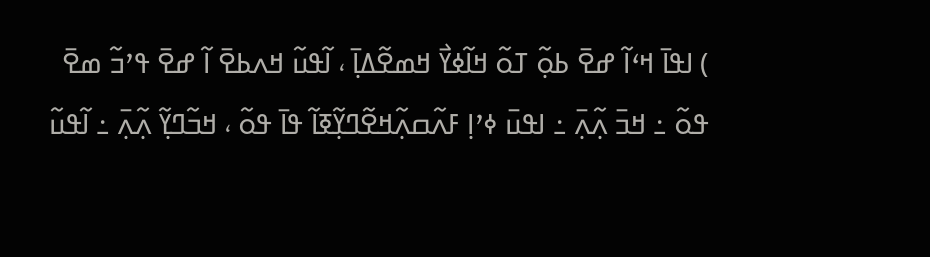) ߊߟߊ߫ ߞߵߊ߬ ߝߐ߫ ߕߋ߲߬ ߠߋ߬ ߞߊ߬ߦߌ߯ ߞߘߐ߬ߡߊ߲߫ ، ߊ߬ߟߎ߬ ߞߍߕߐ߫ ߊ߬ ߝߐ߫ ߟߴߏ߬ ߘߐ߫ ߟߋ߬ ߸ ߞߏ߫ ߍ߲߬ߍ߲߫ ߸ ߊߟߎ߫ ߦߴߊ߲ ߓߍ߬ߛߍ߲߬ߞߐ߬ߣߌ߲߬ߧߊ߬ ߟߊ߫ ߟߋ߬ ، ߞߏ߬ߣߌ߲߬ ߍ߲߬ߍ߲߫ ߸ ߊ߬ߟߎ߬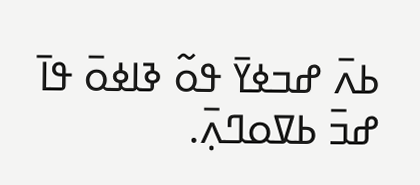ߕߍ߫ ߝߏߦߌ߫ ߟߋ߬ ߢߊߦߋ߫ ߟߊ߫ ߝߏ߫ ߕߜߋߣߍ߲߫.